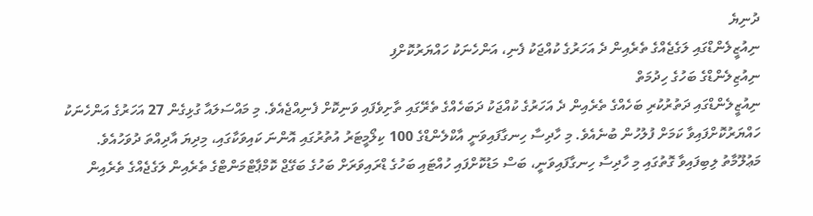ދުނިޔެ
ނިއުޒީލެންޑްގައި ލަގެޖެއްގެ ތެރެއިން ދެ އަހަރުގެ ކުއްޖަކު ފެނި، އަންހެނަކު ހައްޔަރުކޮށްފި
ނިއުޒިލެންޑްގެ ބަހުގެ ހިދުމަތް
ނިއުޒީލެންޑްގައި ދަތުރުކުރި ބަހެއްގެ ތެރެއިން ދެ އަހަރުގެ ކުއްޖަކު ދަބަހެއްގެ ތެރޭގައި ތާށިވެފައި ވަނިކޮށް ފެނިއްޖެއެވެ. މި މައްސަލައާ ގުޅިގެން 27 އަހަރުގެ އަންހެނަކު ހައްޔަރުކޮށްފައިވާ ކަމަށް ފުލުހުން ބުނެއެވެ. މި ހާދިސާ ހިނގާފައިވަނީ އާކްލެންޑްގެ 100 ކިލޯމީޓަރު އުތުރުގައި އޮންނަ ކައިވަކާގައި، މިދިޔަ އާދިއްތަ ދުވަހުއެވެ.
މަޢުލޫމާތު ލިބިފައިވާ ގޮތުގައި މި ހާދިސާ ހިނގާފައިވަނީ، ބަސް މަޑުކޮށްފައި ހުއްޓައި ބަހުގެ ޑްރައިވަރަށް ބަހުގެ ބަގޭޖް ކޮމްޕާޓްމަންޓްގެ ތެރެއިން ލަގެޖެއްގެ ތެރެއިން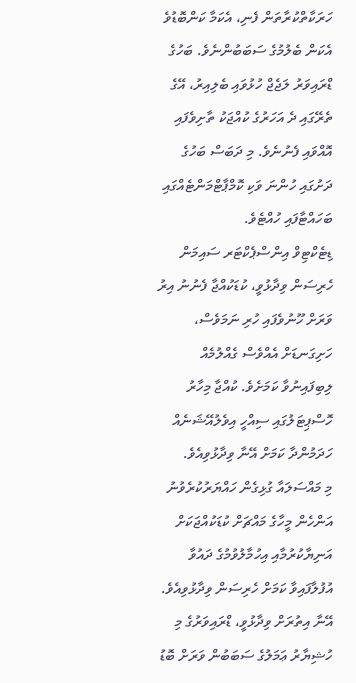ހަރަކާތްކުރާތަން ފެނި، އެކަމާ ކަންބޮޑުވެ އެކަން ބެލުމުގެ ސަބަބުންނެވެ. ބަހުގެ ޑްރައިވަރު ލަޖެޖް ހުޅުވައި ބެލިއިރު، އޭގެ ތެރޭގައި ދެ އަހަރުގެ ކުއްޖަކު ތާށިވެފައި އޮއްވައި ފެނުނެވެ. މި ދަބަސް ބަހުގެ ދަށުގައި ހުންނަ ވަކި ކޮމްޕާޓްމަންޓެއްގައި ބަހައްޓާފައި ހުއްޓެވެ.
ޑިޓެކްޓިވް އިންސްޕެކްޓަރ ސައިމަން ހެރިސަން ވިދާޅުވީ، ކުޑަކުއްޖާ ފެނުނު އިރު ވަރަށް ހޫނުވެފައި ހުރި ނަމަވެސް، ހަށިގަނޑަށް އެއްވެސް ގެއްލުމެއް ލިބިފައިނުވާ ކަމަށެވެ. ކުއްޖާ މިހާރު ހޮސްޕިޓަލުގައި ސިއްހީ އިވެލުއޭޝަނެއް ހަދަމުންދާ ކަމަށް އޭނާ ވިދާޅުވިއެވެ.
މި މައްސަލައާ ގުޅިގެން ހައްޔަރުކުރެވުނު އަންހެން މީހާގެ މައްޗަށް ކުޑަކުއްޖަކަށް އަނިޔާކުރުމާއި އިހުމާލުވުމުގެ ދައުވާ އުފުލާފައިވާ ކަމަށް ހެރިސަން ވިދާޅުވިއެވެ. އޭނާ އިތުރަށް ވިދާޅުވީ، ޑްރައިވަރުގެ މި ހުޝިޔާރު ޢަމަލުގެ ސަބަބުން ވަރަށް ބޮޑު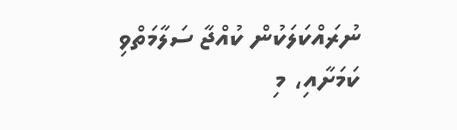ނުރައްކަލަކުން ކުއްޖާ ސަލާމަތްވި ކަމަށާއި، މި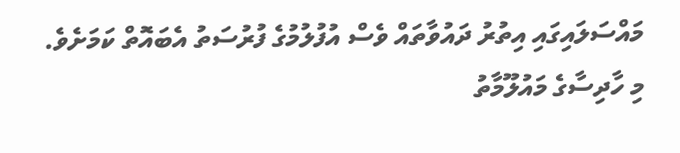މައްސަލައިގައި އިތުރު ދައުވާތައް ވެސް އުފުލުމުގެ ފުރުސަތު އެބައޮތް ކަމަށެވެ.
މި ހާދިސާގެ މައުލޫމާތު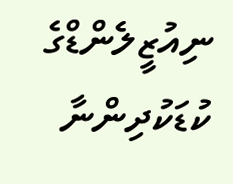ނިއުޒީލެންޑްގެ ކުޑަކުދިންނާ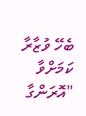ބެހޭ ވުޒާރާ ކަމަށްވާ "އޮރަންގާ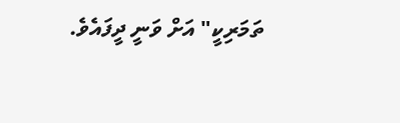ތަމަރިކީ" އަށް ވަނީ ދީފައެވެ.